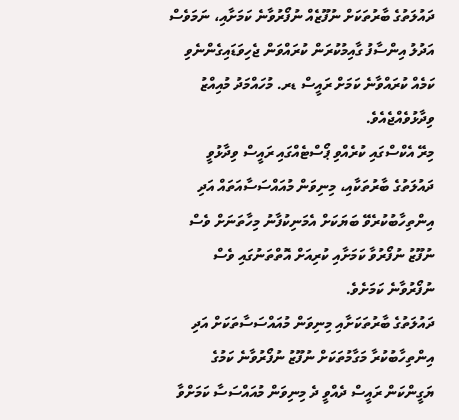ދައުލަތުގެ ބާރުތަކަށް ނުފޫޒެއް ނުފޯރުވާނެ ކަމަށާއި، ނަމަވެސް އަދުލު އިންސާފު ގާއިމުކުރަން ކުރައްވަން ޖެހިވަޑައިގެންނެވި ކަމެއް ކުރައްވާނެ ކަމަށް ރައީސް ޑރ. މުހައްމަދު މުއިއްޒު ވިދާޅުވެއްޖެއެވެ.
މިރޭ އެކްސްގައި ކުރެއްވި ޕޯސްޓެއްގައި ރައީސް ވިދާޅުވީ ދައުލަތުގެ ބާރުތަކާއި، މިނިވަން މުއައްސަސާއަތައް އަދި އިންތިހާބުކުރެވޭ ބަޔަކަށް އެމަނިކުފާނު މިހާތަނަށް ވެސް ނުފޫޒު ނުފޯރުވާ ކަމަށާއި ކުރިއަށް އޮތްތަނުގައި ވެސް ނުފޯރުވާނެ ކަމަށެވެ.
ދައުލަތުގެ ބާރުތަކަށާއި މިނިވަން މުއައްސަސާތަކަށް އަދި އިންތިހާބުކުރާ މަގާމުތަކަށް ނުފޫޒު ނުފޯރުވާނެ ކަމުގެ ޔަގީންކަން ރައީސް ދެއްވީ ދެ މިނިވަން މުއައްސަސާ ކަމަށްވާ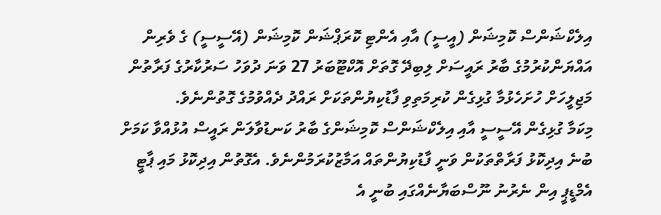އިލެކްޝަންސް ކޮމިޝަން (އީސީ) އާއި އެންޓި ކޮރަޕްޝަން ކޮމިޝަން (އޭސީސީ) ގެ ވެރިން އައްޔަންކުރުމުގެ ބާރު ރައީސަށް ލިބިދޭ ގޮތަށް އޮކްޓޫބަރު 27 ވަނަ ދުވަހު ސަރުކާރުގެ ފަރާތުން މަޖިލީހަށް ހުށަހެޅުމާ ގުޅިގެން ކުރިމަތިވި ފާޑުކިޔުންތަކަށް ރައްދު ދެއްވުމުގެ ގޮތުންނެވެ.
މިކަމާ ގުޅިގެން އޭސީސީ އާއި އިލެކްޝަންސް ކޮމިޝަންގެ ބާރު ކަނޑުވާލަން ރައީސް އުޅުއްވާ ކަމަށް ބުނެ އިދިކޮޅު ފަރާތްތަކުން ވަނީ ފާޑުކިޔުންތައް އަމާޒުކުރަމުންނެވެ. އެގޮތުން އިދިކޮޅު މައި ޕާޓީ އެމްޑީޕީ އިން ނެރުނު ނޫސްބަޔާނެއްގައި ބުނީ އެ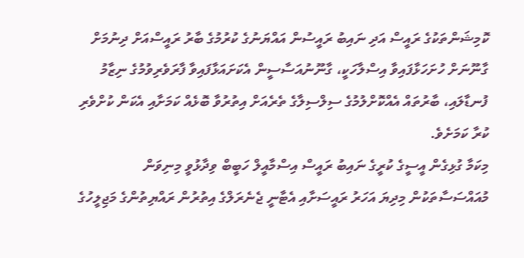ކޮމިޝަންތަކުގެ ރައީސް އަދި ނައިބު ރައީސުން އައްޔަނުގެ ކުރުމުގެ ބާރު ރައީސްއަށް ދިނުމަށް ގާނޫނަށް ހުށަހަޅާފައިވާ އިސްލާހަކީ، ގާނޫނުއަސާސީން އެކަށައަޅާފައިވާ ފާރަވެރިވުމުގެ ނިޒާމު ފުނޑާލައި، ބާރުތައް އެއްކޮށްލުމުގެ ސިލްސިލާގެ ތެރެއަށް އިތުރުވާ ބޮޅެއް ކަމަށާއި އެކަން ކުށްވެރި ކުރާ ކަމަށެވެ.
މިކަމާ ގުޅިގެން އީސީގެ ކުރީގެ ނައިބު ރައީސް އިސްމާއީލް ހަބީބް ވިދާޅުވީ މިނިވަން މުއައްސަސާތަކުން މިދިޔަ އަހަރު ރައީސަށާއި އެޓާނީ ޖެނެރަލްގެ އިތުރުން ރައްޔިތުންގެ މަޖިލީހުގެ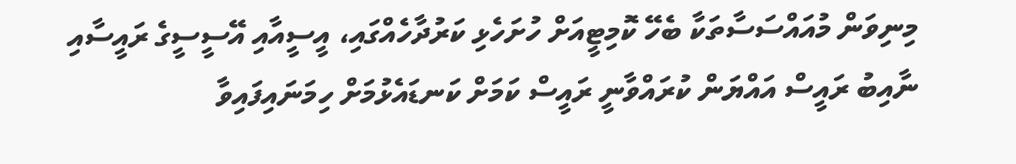މިނިވަން މުއައްސަސާތަކާ ބެހޭ ކޮމިޓީއަށް ހުށަހެޅި ކަރުދާހެއްގައި، އީސީއާއި އޭސީސީގެ ރައީސާއި ނާއިބު ރައީސް އައްޔަން ކުރައްވާނީ ރައީސް ކަމަށް ކަނޑައެޅުމަށް ހިމަނައިފައިވާ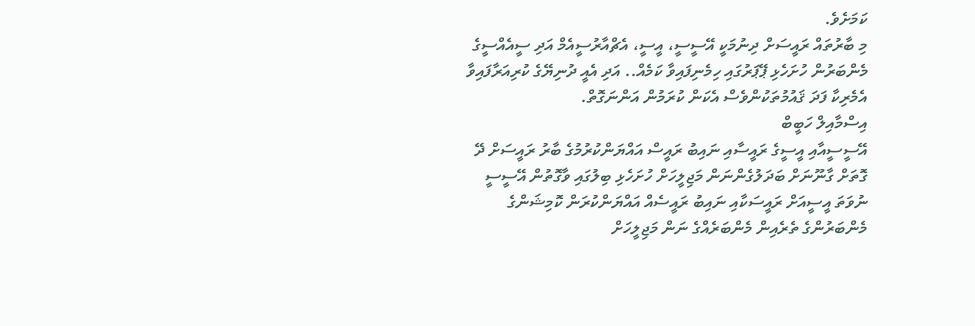ކަމަށެވެ.
މި ބާރުތައް ރައީސަށް ދިނުމަކީ އޭސީސީ، އީސީ، އެޗްއާރުސީއެމް އަދި ސީއެއްސީގެ މެންބަރުން ހުށަހެޅި ޕޭޕަރުގައި ހިމެނިފައިވާ ކަމެއް.. އަދި އެއީ ދުނިޔޭގެ ކުރިއަރާފައިވާ އެމެރިކާ ފަދަ ޤައުމުތަކުންވެސް އެކަން ކުރަމުން އަންނަގޮތް.
އިސްމާއިލް ހަބީބް
އޭސީސީއާއި އީސީގެ ރައީސާއި ނައިބު ރައީސް އައްޔަންކުރުމުގެ ބާރު ރައީސަށް ދޭ ގޮތަށް ގާނޫނަށް ބަދަލުގެންނަން މަޖިލީހަށް ހުށަހެޅި ބިލުގައި ވާގޮތުން އޭސީސީ ނުވަތަ އީސީއަށް ރައީސަކާއި ނައިބު ރައީސެއް އައްޔަންކުރަން ކޮމިޝަންގެ މެންބަރުންގެ ތެރެއިން މެންބަރެއްގެ ނަން މަޖިލީހަށް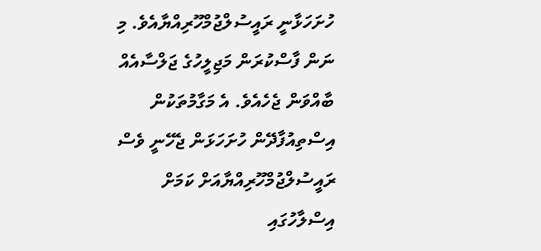ހުށަހަޅާނީ ރައީސުލްޖުމްހޫރިއްޔާއެވެ. މި ނަން ފާސްކުރަން މަޖިލީހުގެ ޖަލްސާއެއް ބާއްވަން ޖެހެއެވެ. އެ މަގާމުތަކުން އިސްތިއުފާދޭން ހުށަހަޅަން ޖެހޭނީ ވެސް ރައީސުލްޖުމްހޫރިއްޔާއަށް ކަމަށް އިސްލާހުގައި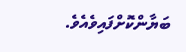ބަޔާންކޮށްފައިވެއެވެ.